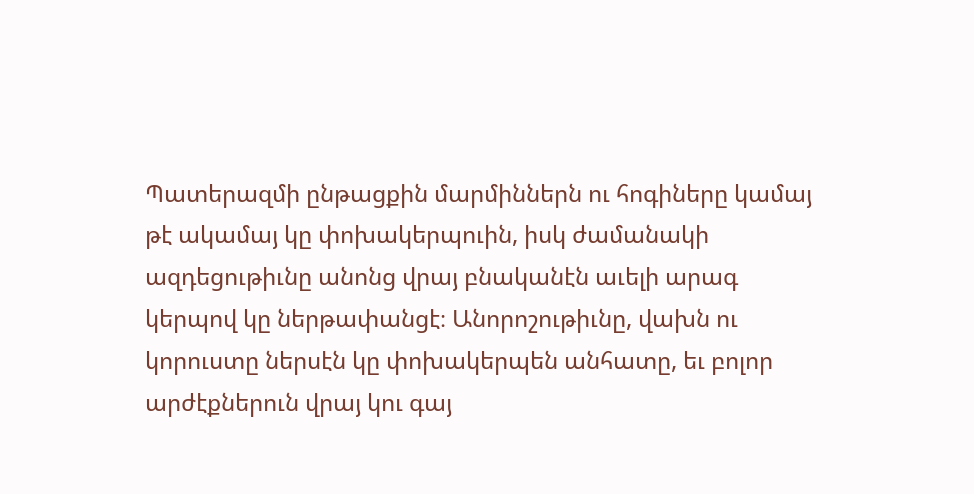Պատերազմի ընթացքին մարմիններն ու հոգիները կամայ թէ ակամայ կը փոխակերպուին, իսկ ժամանակի ազդեցութիւնը անոնց վրայ բնականէն աւելի արագ կերպով կը ներթափանցէ։ Անորոշութիւնը, վախն ու կորուստը ներսէն կը փոխակերպեն անհատը, եւ բոլոր արժէքներուն վրայ կու գայ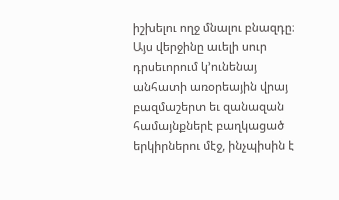իշխելու ողջ մնալու բնազդը։ Այս վերջինը աւելի սուր դրսեւորում կ՚ունենայ անհատի առօրեային վրայ բազմաշերտ եւ զանազան համայնքներէ բաղկացած երկիրներու մէջ, ինչպիսին է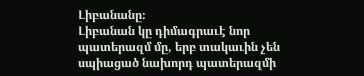Լիբանանը։
Լիբանան կը դիմագրաւէ նոր պատերազմ մը, երբ տակաւին չեն սպիացած նախորդ պատերազմի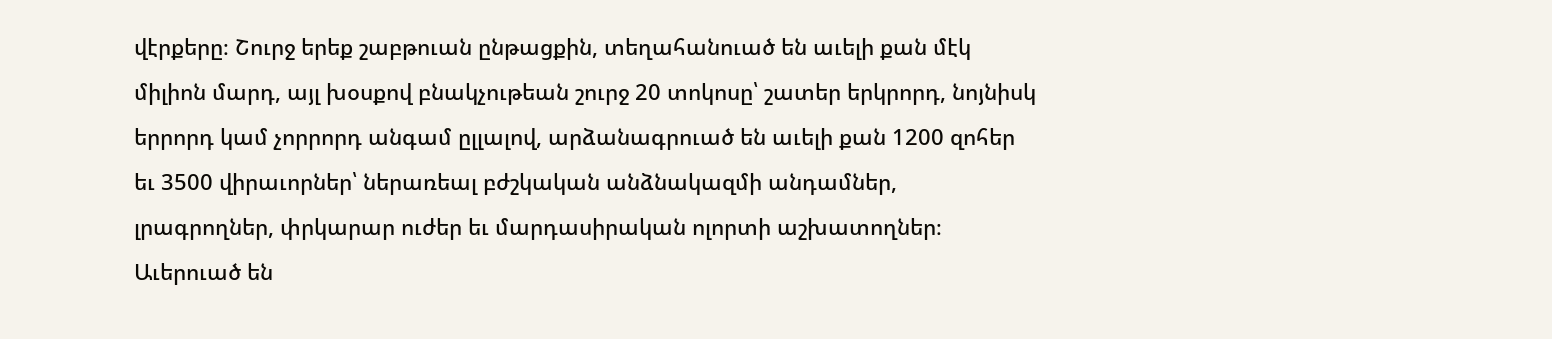վէրքերը։ Շուրջ երեք շաբթուան ընթացքին, տեղահանուած են աւելի քան մէկ միլիոն մարդ, այլ խօսքով բնակչութեան շուրջ 20 տոկոսը՝ շատեր երկրորդ, նոյնիսկ երրորդ կամ չորրորդ անգամ ըլլալով, արձանագրուած են աւելի քան 1200 զոհեր եւ 3500 վիրաւորներ՝ ներառեալ բժշկական անձնակազմի անդամներ, լրագրողներ, փրկարար ուժեր եւ մարդասիրական ոլորտի աշխատողներ։ Աւերուած են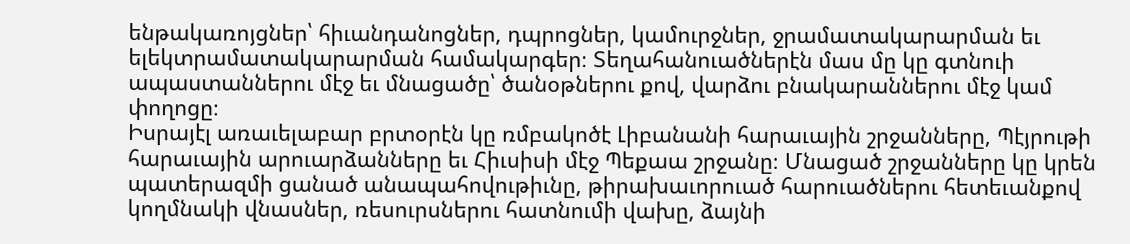ենթակառոյցներ՝ հիւանդանոցներ, դպրոցներ, կամուրջներ, ջրամատակարարման եւ ելեկտրամատակարարման համակարգեր։ Տեղահանուածներէն մաս մը կը գտնուի ապաստաններու մէջ եւ մնացածը՝ ծանօթներու քով, վարձու բնակարաններու մէջ կամ փողոցը։
Իսրայէլ առաւելաբար բրտօրէն կը ռմբակոծէ Լիբանանի հարաւային շրջանները, Պէյրութի հարաւային արուարձանները եւ Հիւսիսի մէջ Պեքաա շրջանը։ Մնացած շրջանները կը կրեն պատերազմի ցանած անապահովութիւնը, թիրախաւորուած հարուածներու հետեւանքով կողմնակի վնասներ, ռեսուրսներու հատնումի վախը, ձայնի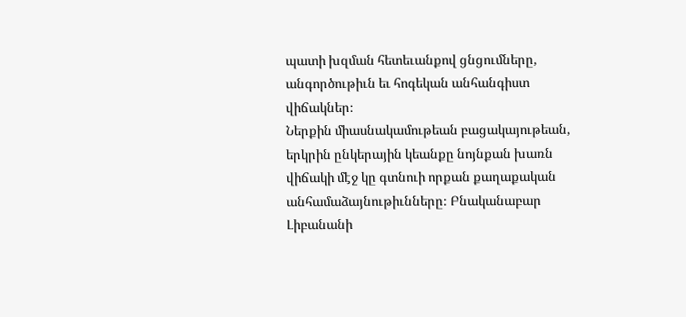պատի խզման հետեւանքով ցնցումները, անգործութիւն եւ հոգեկան անհանգիստ վիճակներ։
Ներքին միասնակամութեան բացակայութեան, երկրին ընկերային կեանքը նոյնքան խառն վիճակի մէջ կը գտնուի որքան քաղաքական անհամաձայնութիւնները։ Բնականաբար Լիբանանի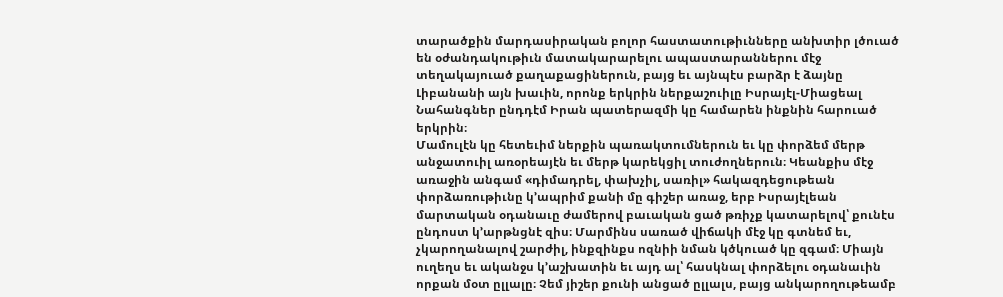տարածքին մարդասիրական բոլոր հաստատութիւնները անխտիր լծուած են օժանդակութիւն մատակարարելու ապաստարաններու մէջ տեղակայուած քաղաքացիներուն, բայց եւ այնպէս բարձր է ձայնը Լիբանանի այն խաւին, որոնք երկրին ներքաշուիլը Իսրայէլ-Միացեալ Նահանգներ ընդդէմ Իրան պատերազմի կը համարեն ինքնին հարուած երկրին։
Մամուլէն կը հետեւիմ ներքին պառակտումներուն եւ կը փորձեմ մերթ անջատուիլ առօրեայէն եւ մերթ կարեկցիլ տուժողներուն։ Կեանքիս մէջ առաջին անգամ «դիմադրել, փախչիլ, սառիլ» հակազդեցութեան փորձառութիւնը կ՚ապրիմ քանի մը գիշեր առաջ, երբ Իսրայէլեան մարտական օդանաւը ժամերով բաւական ցած թռիչք կատարելով՝ քունէս ընդոստ կ՚արթնցնէ զիս։ Մարմինս սառած վիճակի մէջ կը գտնեմ եւ, չկարողանալով շարժիլ, ինքզինքս ոզնիի նման կծկուած կը զգամ։ Միայն ուղեղս եւ ականջս կ՚աշխատին եւ այդ ալ՝ հասկնալ փորձելու օդանաւին որքան մօտ ըլլալը։ Չեմ յիշեր քունի անցած ըլլալս, բայց անկարողութեամբ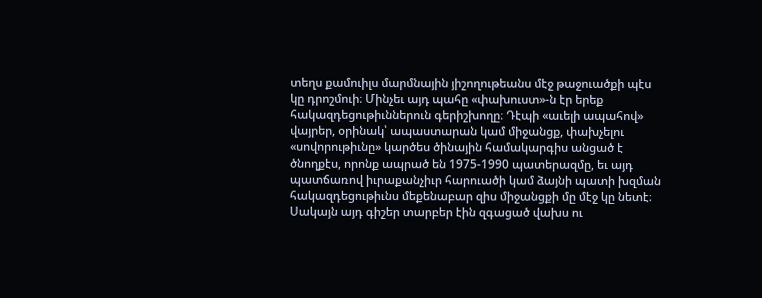տեղս քամուիլս մարմնային յիշողութեանս մէջ թաջուածքի պէս կը դրոշմուի։ Մինչեւ այդ պահը «փախուստ»-ն էր երեք հակազդեցութիւններուն գերիշխողը։ Դէպի «աւելի ապահով» վայրեր, օրինակ՝ ապաստարան կամ միջանցք, փախչելու «սովորութիւնը» կարծես ծինային համակարգիս անցած է ծնողքէս, որոնք ապրած են 1975-1990 պատերազմը, եւ այդ պատճառով իւրաքանչիւր հարուածի կամ ձայնի պատի խզման հակազդեցութիւնս մեքենաբար զիս միջանցքի մը մէջ կը նետէ։ Սակայն այդ գիշեր տարբեր էին զգացած վախս ու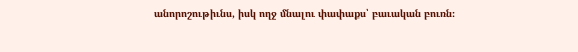անորոշութիւնս, իսկ ողջ մնալու փափաքս՝ բաւական բուռն։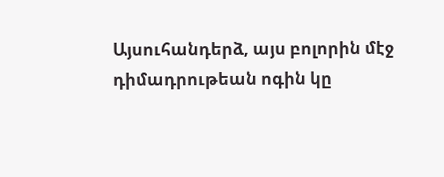Այսուհանդերձ, այս բոլորին մէջ դիմադրութեան ոգին կը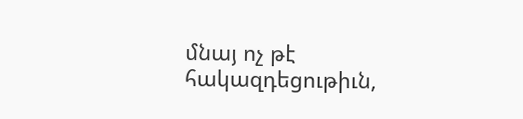մնայ ոչ թէ հակազդեցութիւն,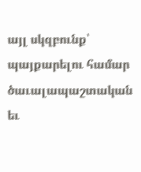այլ սկզբունք՝ պայքարելու համար ծաւալապաշտական եւ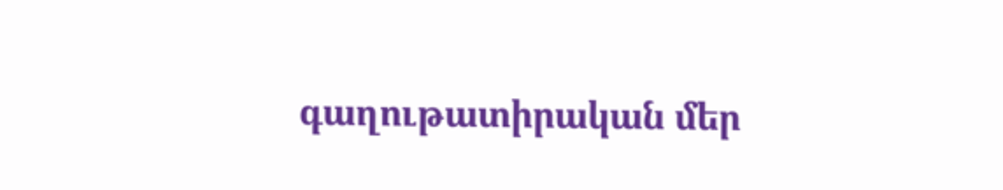գաղութատիրական մեր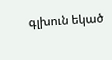գլխուն եկած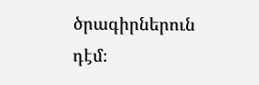ծրագիրներուն դէմ։